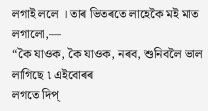লগাই ললে । তাৰ ভিতৰতে লাহেকৈ মই মাত লগালো,—
“কৈ যাওক, কৈ যাওক, নৰব, শুনিবলৈ ভাল লাগিছে ৷ এইবোৰৰ
লগতে দিপ্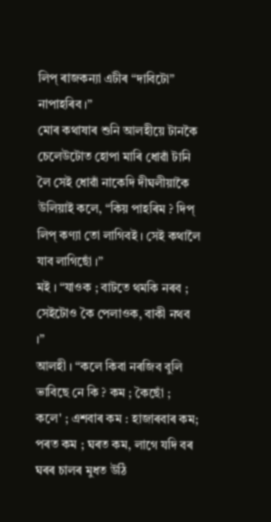লিপ্ ৰাজকন্যা এটীৰ “দাবিটো” নাপাহৰিব ।”
মোৰ কথাষাৰ শুনি আলহীয়ে টানকৈ চেলেউটোত হোপা মাৰি ধোৱাঁ টানি লৈ সেই ধোৱাঁ নাকেদি দীঘলীয়াকৈ উলিয়াই কলে, “কিয় পাহৰিম ? দিপ্ লিপ্ কণ্যা তো লাগিবই । সেই কথালৈ যাব লাগিছোঁ ।”
মই । “যাওক ; বাটতে থমকি নৰব ; সেইটোও কৈ পেলাওক, বাকী নথব ।”
আলহী । “কলে কিবা নৰজিব বুলি ভাবিছে নে কি ? কম ; কৈছোঁ ; কলে' ; এশবাৰ কম : হাজাৰবাৰ কম; পৰত কম ; ঘৰত কম, লাগে যদি বৰ ঘৰৰ চালৰ মুধত উঠি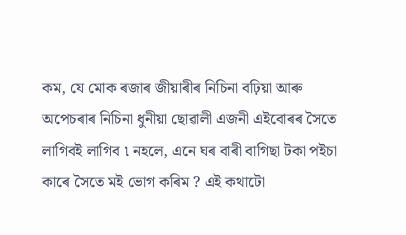কম, যে মোক ৰজাৰ জীয়াৰীৰ নিচিনা বঢ়িয়া আৰু অপেচৰাৰ নিচিনা ধুনীয়া ছোৱালী এজনী এইবোৰৰ সৈতে লাগিবই লাগিব ৷ নহলে, এনে ঘৰ বাৰী বাগিছা টকা পইচা কাৰে সৈতে মই ভোগ কৰিম ? এই কথাটো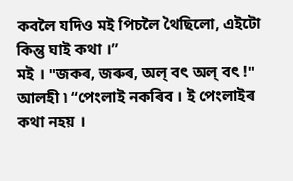কবলৈ যদিও মই পিচলৈ থৈছিলো, এইটো কিন্তু ঘাই কথা ।”
মই । "জকৰ, জৰুৰ, অল্ বৎ অল্ বৎ !"
আলহী ৷ “পেংলাই নকৰিব । ই পেংলাইৰ কথা নহয় ।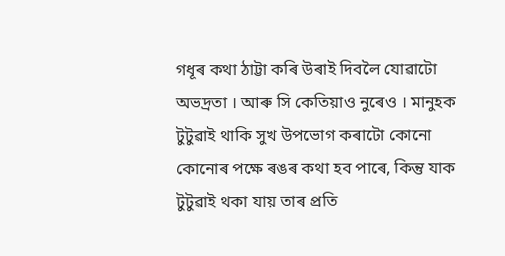গধূৰ কথা ঠাট্টা কৰি উৰাই দিবলৈ যোৱাটো অভদ্রতা । আৰু সি কেতিয়াও নুৰেও । মানুহক টুটুৱাই থাকি সুখ উপভোগ কৰাটো কোনো কোনোৰ পক্ষে ৰঙৰ কথা হব পাৰে, কিন্তু যাক টুটুৱাই থকা যায় তাৰ প্ৰতি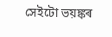সেইটো ভয়ঙ্কৰ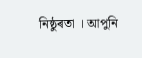নিষ্ঠুৰতা । আপুনি